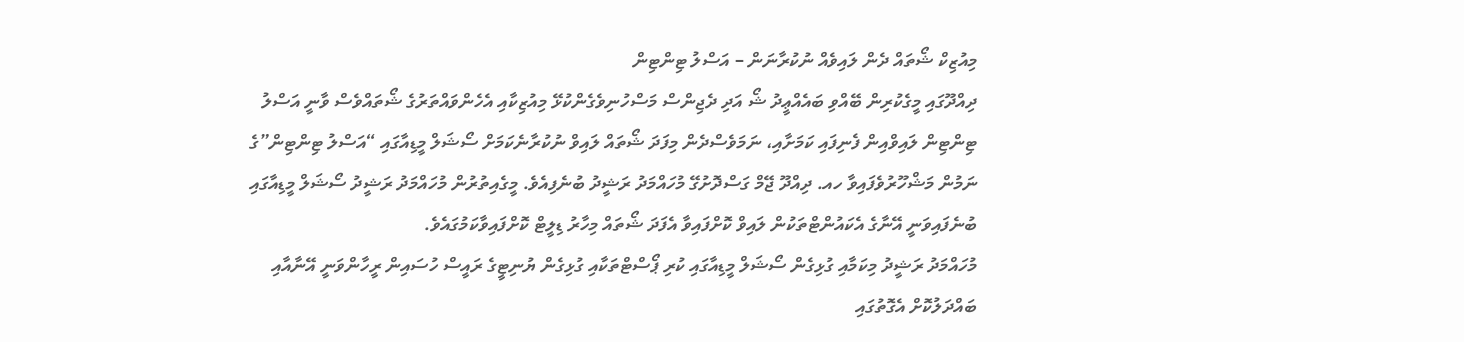މިއުޒިކް ޝޯތައް ދެން ލައިވެއް ނުކުރާނަން – އަސްލު ޓިންޓިން
ދިއްދޫގައި މީގެކުރިން ބޭއްވި ބައެއްޢީދު ޝޯ އަދި ދެޖިންސް މަސްހުނިވެގެންކުޅޭ މިއުޒިކާއި އެހެންވައްތަރުގެ ޝޯތައްވެސް ވާނީ އަސްލު ޓިންޓިން ލައިވްއިން ފެނިފައި ކަމަށާއި، ނަމަވެސްދެން މިފަދަ ޝޯތައް ލައިވް ނުކުރާނެކަމަށް ސޯޝަލް މީޑިއާގައި “އަސްލު ޓިންޓިން”ގެ ނަމުން މަޝްހޫރުވެފައިވާ ހއ. ދިއްދޫ ޖޭމް ގަސްދޮށުގޭ މުހައްމަދު ރަޝީދު ބުނެފިއެވެ. މީގެއިތުރުން މުހައްމަދު ރަޝީދު ސޯޝަލް މީޑިއާގައި ބުނެފައިވަނީ އޭނާގެ އެކައުންޓްތަކުން ލައިވް ކޮށްފައިވާ އެފަދަ ޝޯތައް މިހާރު ޑިލީޓް ކޮށްފައިވާކަމުގައެވެ.
މުހައްމަދު ރަޝީދު މިކަމާއި ގުޅިގެން ސޯޝަލް މީޑިއާގައި ކުރި ޕޯސްޓްތަކާއި ގުޅިގެން ޔުނިޓީގެ ރައީސް ހުސައިން ރީހާންވަނީ އޭނާއާއި ބައްދަލުކޮށް އެގޮތުގައި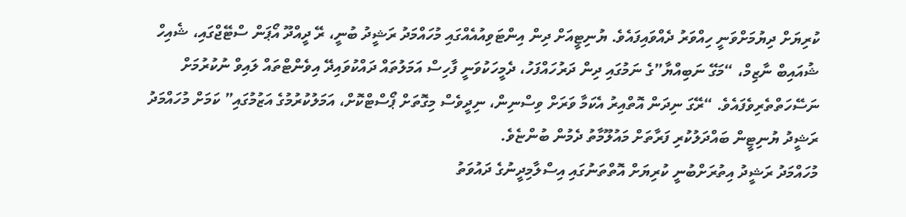ކުރިޔަށް ދިޔުމަށްވަނީ ހިއްވަރު ދެއްވައިފައެވެ. ޔުނިޓީއަށް ދިން އިންޓަވިއުއެއްގައި މުހައްމަދު ރަޝީދު ބުނީ، ރޭ ދީއްދޫ އޯޕަން ސްޓޭޖްގައި، ޝެއިހް ޝުއައިބް ނާޒިމް، “މަގޭ ނަބިއްޔާ”ގެ ނަމުގައި ދިން ދަރުހައްފަހު، ދެމީހަކުވަނީ ފާހިސް އަމަލުތައް ދައްކުވައިދޭ އިވެންޓްތައް ލައިވް ނުކުރުމަށް ނަސޭހަތްތެރިވެފައެވެ. “ރޭގަ ނިދަން އޮތްއިރު އެކަމާ ވަރަށް ވިސްނިން، ނިދީވެސް މިގޮތަށް ޕޯސްޓްކޮށް، އަމަލުކުރުމުގެ އަޒުމުގައި” ކަމަށް މުހައްމަދު ރަޝީދު ޔުނިޓީން ބައްދަލުކުރި ފަރާތަށް މައުލޫމާތު ދެމުން ބުންޏެވެ.
މުހައްމަދު ރަޝީދު އިތުރަށްބުނީ ކުރިޔަށް އޮތްތަނުގައި އިސްލާމިދީނުގެ ދައުވަތު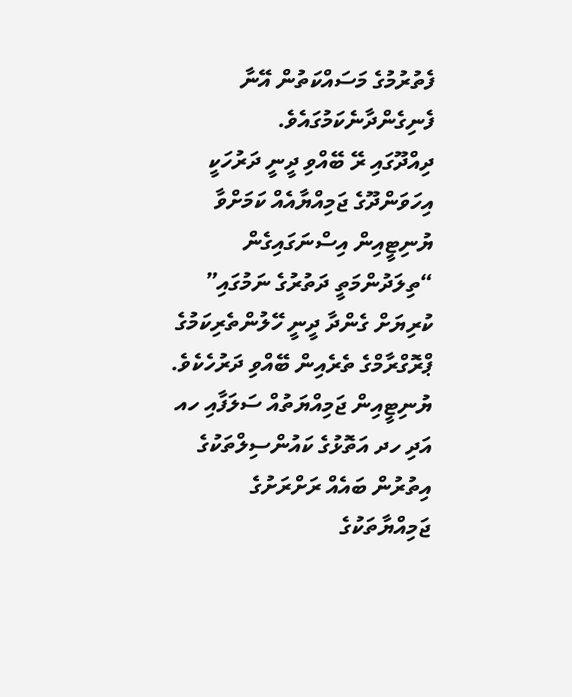ފެތުރުމުގެ މަސައްކަތުން އޭނާ ފެނިގެންދާނެކަމުގައެވެ.
ދިއްދޫގައި ރޭ ބޭއްވި ދީނީ ދަރުހަކީ އިހަވަންދޫގެ ޖަމިއްޔާއެއް ކަމަށްވާ ޔުނިޓީއިން އިސްނަގައިގެން “ތިލަދުންމަތީ ދަތުރުގެ ނަމުގައި” ކުރިޔަށް ގެންދާ ދީނީ ހޭލުންތެރިކަމުގެ ޕްރޮގްރާމްގެ ތެރެއިން ބޭއްވި ދަރުހެކެވެ. ޔުނިޓީއިން ޖަމިއްޔަތުއް ސަލަފާއި ހއ އަދި ހދ އަތޮޅުގެ ކައުންސިލްތަކުގެ އިތުރުން ބައެއް ރަށްރަށުގެ ޖަމިއްޔާތަކުގެ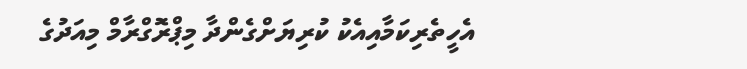އެހީތެރިކަމާއިއެކު ކުރިޔަށްގެންދާ މިޕްރޮގްރާމް މިއަދުގެ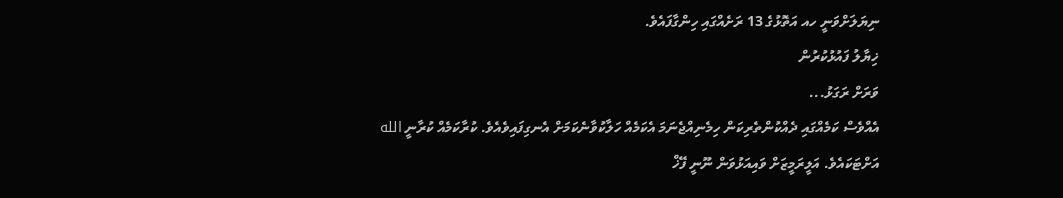ނިޔަލަށްވަނީ ހއ އަތޮޅުގެ 13 ރަށެއްގައި ހިންގާފައެވެ.
ޚިޔާލު ފައުޅުކުރުން
ވަރަށް ރަގަޅު...
އެއްވެސް ކަމެއްގައި ދެއްކުންތެރިކަން ހިމެނިއްޖެނަމަ އެކަމެއް ހަލާކުވާނެކަމަށް އެނގިފައިވެއެވެ. ކުރާކަމެއް ކުރާނީ الله އަށްޓަކައެވެ. އަލީރަމީޒަށް ވައިއަޅުވަން ނޫނީ ފޭޚް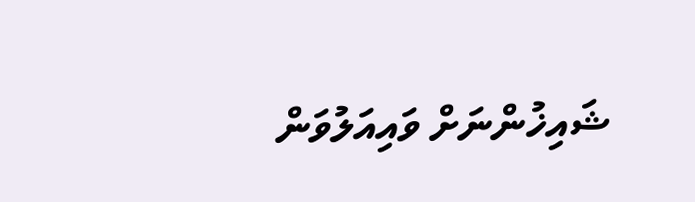ޝައިޚުންނަށް ވައިއަލުވަން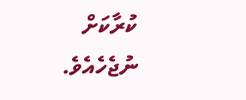ކުރާކަށް ނުޖެހެއެވެ.